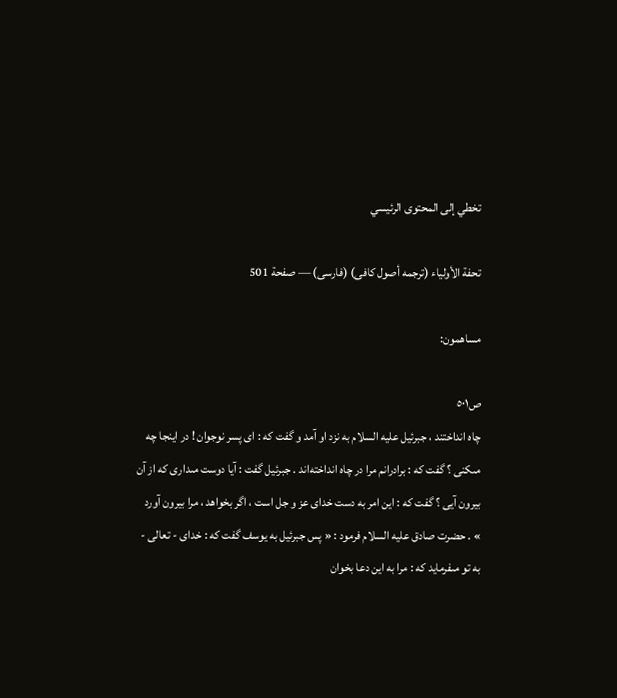تخطي إلى المحتوى الرئيسي

تحفة الأولياء (ترجمه أصول كافى) (فارسى) — صفحة 501

مساهمون:

ص٥٠١
چاه انداختند ، جبرئيل عليه السلام به نزد او آمد و گفت كه : اى پسر نوجوان ! در اينجا چه مىكنى ؟ گفت كه : برادرانم مرا در چاه انداخته‌اند . جبرئيل گفت : آيا دوست مىدارى كه از آن بيرون آيى ؟ گفت كه : اين امر به دست خداى عز و جل است ، اگر بخواهد ، مرا بيرون آورد » . حضرت صادق عليه السلام فرمود : « پس جبرئيل به يوسف گفت كه : خداى - تعالى - به تو مىفرمايد كه : مرا به اين دعا بخوان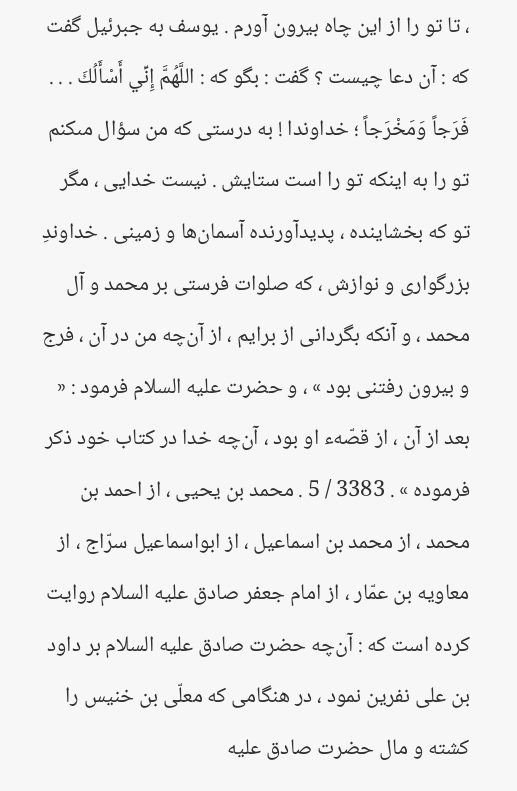، تا تو را از اين چاه بيرون آورم . يوسف به جبرئيل گفت كه : آن دعا چيست ؟ گفت : بگو كه : اللَّهُمَّ إِنِّي أَسْأَلُكَ . . . فَرَجاً وَمَخْرَجاً ؛ خداوندا ! به درستى كه من سؤال مىكنم تو را به اينكه تو را است ستايش . نيست خدايى ، مگر تو كه بخشاينده ، پديدآورنده آسمان‌ها و زمينى . خداوندِ بزرگوارى و نوازش ، كه صلوات فرستى بر محمد و آل محمد ، و آنكه بگردانى از برايم ، از آن‌چه من در آن ، فرج و بيرون رفتنى بود » ، و حضرت عليه السلام فرمود : « بعد از آن ، از قصّهء او بود ، آن‌چه خدا در كتاب خود ذكر فرموده » . 3383 / 5 . محمد بن يحيى ، از احمد بن محمد ، از محمد بن اسماعيل ، از ابواسماعيل سرّاج ، از معاويه بن عمّار ، از امام جعفر صادق عليه السلام روايت كرده است كه : آن‌چه حضرت صادق عليه السلام بر داود بن على نفرين نمود ، در هنگامى كه معلّى بن خنيس را كشته و مال حضرت صادق عليه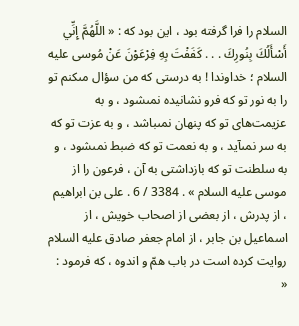السلام را فرا گرفته بود ، اين بود كه : « اللَّهُمَّ إِنِّي أَسْأَلُكَ بِنُورِكَ . . . كَفَفْتَ بِهِ فِرْعَوْنَ عَنْ مُوسى عليه السلام ؛ خداوندا ! به درستى كه من سؤال مىكنم تو را به نور تو كه فرو نشانيده نمىشود ، و به عزيمت‌هاى تو كه پنهان نمىباشد ، و به عزت تو كه به سر نمىآيد ، و به نعمت تو كه ضبط نمىشود ، و به سلطنت تو كه بازداشتى به آن ، فرعون را از موسى عليه السلام » . 3384 / 6 . على بن ابراهيم ، از پدرش ، از بعضى از اصحاب خويش ، از اسماعيل بن جابر ، از امام جعفر صادق عليه السلام روايت كرده است در باب همّ و اندوه ، كه فرمود : «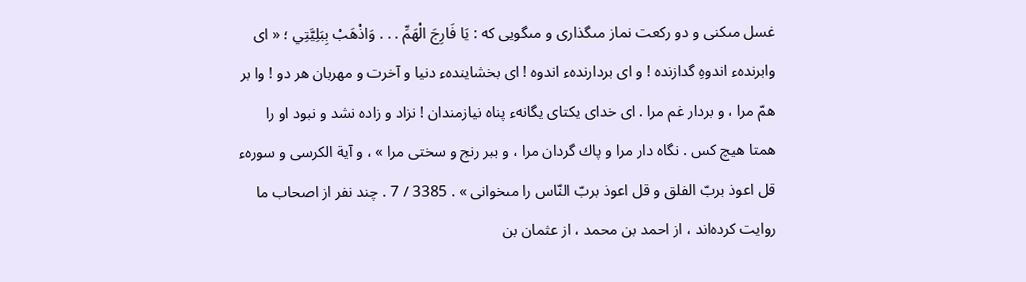غسل مىكنى و دو ركعت نماز مىگذارى و مىگويى كه : يَا فَارِجَ الْهَمِّ . . . وَاذْهَبْ بِبَلِيَّتِي ؛ « اى وابرندهء اندوهِ گدازنده ! و اى بردارندهء اندوه ! اى بخشايندهء دنيا و آخرت و مهربان هر دو ! وا بر همّ مرا ، و بردار غم مرا . اى خداى يكتاى يگانهء پناه نيازمندان ! نزاد و زاده نشد و نبود او را همتا هيچ كس . نگاه دار مرا و پاك گردان مرا ، و ببر رنج و سختى مرا » ، و آية الكرسى و سورهء قل اعوذ بربّ الفلق و قل اعوذ بربّ النّاس را مىخوانى » . 3385 / 7 . چند نفر از اصحاب ما روايت كرده‌اند ، از احمد بن محمد ، از عثمان بن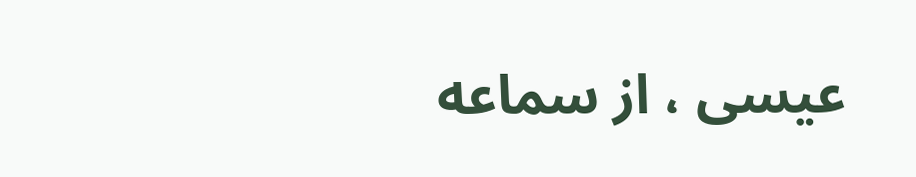عيسى ، از سماعه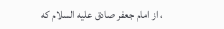، از امام جعفر صادق عليه السلام كه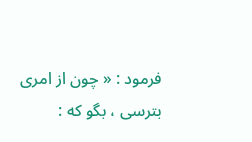فرمود : « چون از امرى بترسى ، بگو كه :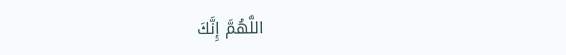اللَّهُمَّ إِنَّكَ